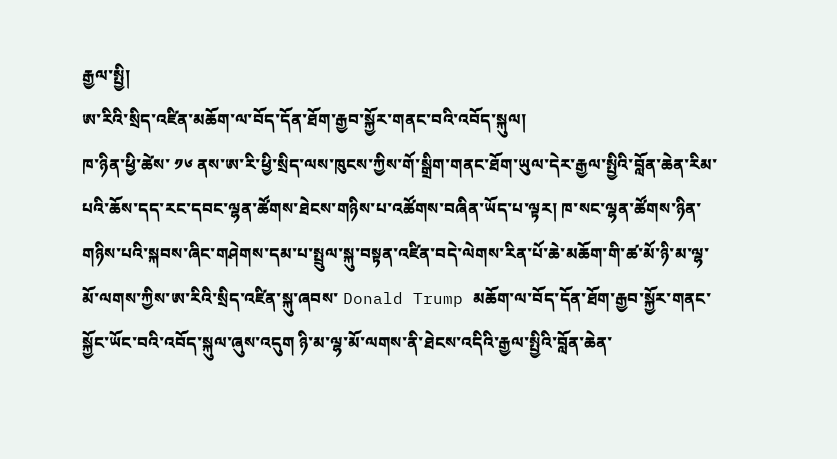རྒྱལ་སྤྱི།
ཨ་རིའི་སྲིད་འཛིན་མཆོག་ལ་བོད་དོན་ཐོག་རྒྱབ་སྐྱོར་གནང་བའི་འབོད་སྐུལ།
ཁ་ཉིན་ཕྱི་ཚེས་ ༡༦ ནས་ཨ་རི་ཕྱི་སྲིད་ལས་ཁུངས་ཀྱིས་གོ་སྒྲིག་གནང་ཐོག་ཡུལ་དེར་རྒྱལ་སྤྱིའི་བློན་ཆེན་རིམ་པའི་ཆོས་དད་རང་དབང་ལྷན་ཚོགས་ཐེངས་གཉིས་པ་འཚོགས་བཞིན་ཡོད་པ་ལྟར། ཁ་སང་ལྷན་ཚོགས་ཉིན་གཉིས་པའི་སྐབས་ཞིང་གཤེགས་དམ་པ་སྤྲུལ་སྐུ་བསྟན་འཛིན་བདེ་ལེགས་རིན་པོ་ཆེ་མཆོག་གི་ཚ་མོ་ཉི་མ་ལྷ་མོ་ལགས་ཀྱིས་ཨ་རིའི་སྲིད་འཛིན་སྐུ་ཞབས་ Donald Trump མཆོག་ལ་བོད་དོན་ཐོག་རྒྱབ་སྐྱོར་གནང་སྐྱོང་ཡོང་བའི་འབོད་སྐུལ་ཞུས་འདུག ཉི་མ་ལྷ་མོ་ལགས་ནི་ཐེངས་འདིའི་རྒྱལ་སྤྱིའི་བློན་ཆེན་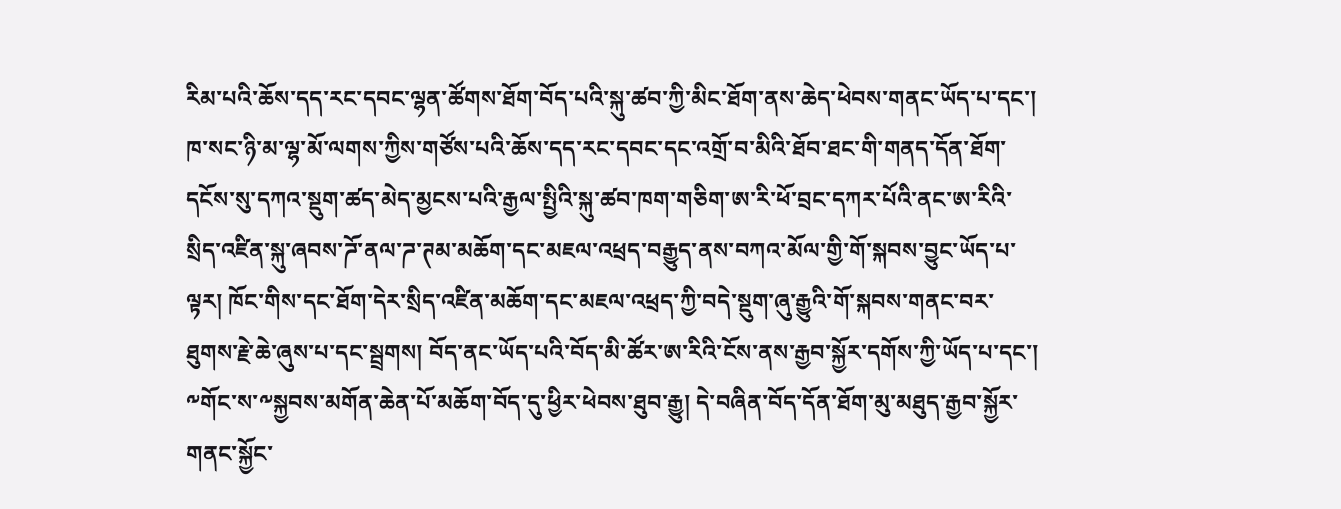རིམ་པའི་ཆོས་དད་རང་དབང་ལྷན་ཚོགས་ཐོག་བོད་པའི་སྐུ་ཚབ་ཀྱི་མིང་ཐོག་ནས་ཆེད་ཕེབས་གནང་ཡོད་པ་དང་། ཁ་སང་ཉི་མ་ལྷ་མོ་ལགས་ཀྱིས་གཙོས་པའི་ཆོས་དད་རང་དབང་དང་འགྲོ་བ་མིའི་ཐོབ་ཐང་གི་གནད་དོན་ཐོག་དངོས་སུ་དཀའ་སྡུག་ཚད་མེད་མྱངས་པའི་རྒྱལ་སྤྱིའི་སྐུ་ཚབ་ཁག་གཅིག་ཨ་རི་ཕོ་བྲང་དཀར་པོའི་ནང་ཨ་རིའི་སྲིད་འཛིན་སྐུ་ཞབས་ཌོ་ནལ་ཌ་ཊམ་མཆོག་དང་མཇལ་འཕྲད་བརྒྱུད་ནས་བཀའ་མོལ་གྱི་གོ་སྐབས་བྱུང་ཡོད་པ་ལྟར། ཁོང་གིས་དང་ཐོག་དེར་སྲིད་འཛིན་མཆོག་དང་མཇལ་འཕྲད་ཀྱི་བདེ་སྡུག་ཞུ་རྒྱུའི་གོ་སྐབས་གནང་བར་ཐུགས་རྗེ་ཆེ་ཞུས་པ་དང་སྦྲགས། བོད་ནང་ཡོད་པའི་བོད་མི་ཚོར་ཨ་རིའི་ངོས་ནས་རྒྱབ་སྐྱོར་དགོས་ཀྱི་ཡོད་པ་དང་། ༸གོང་ས་༸སྐྱབས་མགོན་ཆེན་པོ་མཆོག་བོད་དུ་ཕྱིར་ཕེབས་ཐུབ་རྒྱུ། དེ་བཞིན་བོད་དོན་ཐོག་མུ་མཐུད་རྒྱབ་སྐྱོར་གནང་སྐྱོང་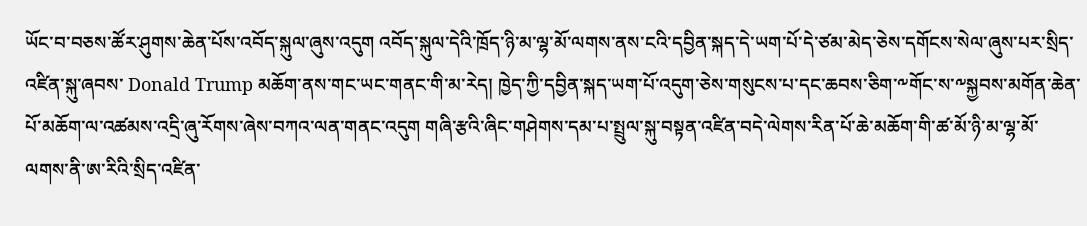ཡོང་བ་བཅས་ཚོར་ཤུགས་ཆེན་པོས་འབོད་སྐུལ་ཞུས་འདུག འབོད་སྐུལ་དེའི་ཁྲོད་ཉི་མ་ལྷ་མོ་ལགས་ནས་ངའི་དབྱིན་སྐད་དེ་ཡག་པོ་དེ་ཙམ་མེད་ཅེས་དགོངས་སེལ་ཞུས་པར་སྲིད་འཛིན་སྐུ་ཞབས་ Donald Trump མཆོག་ནས་གང་ཡང་གནང་གི་མ་རེད། ཁྱེད་ཀྱི་དབྱིན་སྐད་ཡག་པོ་འདུག་ཅེས་གསུངས་པ་དང་ཆབས་ཅིག་༸གོང་ས་༸སྐྱབས་མགོན་ཆེན་པོ་མཆོག་ལ་འཚམས་འདྲི་ཞུ་རོགས་ཞེས་བཀའ་ལན་གནང་འདུག གཞི་རྩའི་ཞིང་གཤེགས་དམ་པ་སྤྲུལ་སྐུ་བསྟན་འཛིན་བདེ་ལེགས་རིན་པོ་ཆེ་མཆོག་གི་ཚ་མོ་ཉི་མ་ལྷ་མོ་ལགས་ནི་ཨ་རིའི་སྲིད་འཛིན་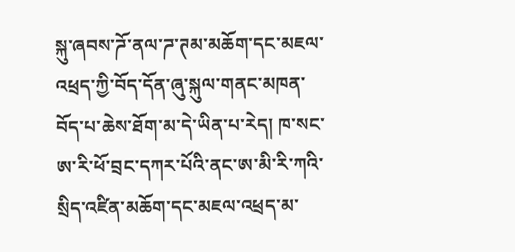སྐུ་ཞབས་ཌོ་ནལ་ཌ་ཊམ་མཆོག་དང་མཇལ་འཕྲད་ཀྱི་བོད་དོན་ཞུ་སྐུལ་གནང་མཁན་བོད་པ་ཆེས་ཐོག་མ་དེ་ཡིན་པ་རེད། ཁ་སང་ཨ་རི་ཕོ་བྲང་དཀར་པོའི་ནང་ཨ་མི་རི་ཀའི་སྲིད་འཛིན་མཆོག་དང་མཇལ་འཕྲད་མ་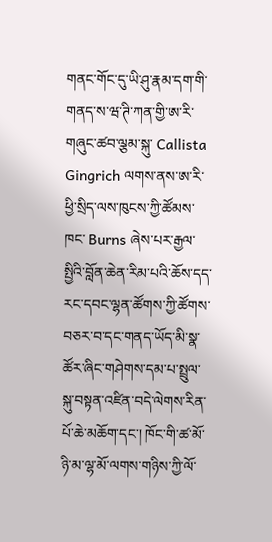གནང་གོང་དུ་ཡི་ཤུ་རྣམ་དག་གི་གནད་ས་ཝ་ཊི་ཀན་གྱི་ཨ་རི་གཞུང་ཚབ་ལྕམ་སྐུ་ Callista Gingrich ལགས་ནས་ཨ་རི་ཕྱི་སྲིད་ལས་ཁུངས་ཀྱི་ཚོམས་ཁང་ Burns ཞེས་པར་རྒྱལ་སྤྱིའི་བློན་ཆེན་རིམ་པའི་ཆོས་དད་རང་དབང་ལྷན་ཚོགས་ཀྱི་ཚོགས་བཅར་བ་དང་གནད་ཡོད་མི་སྣ་ཚོར་ཞིང་གཤེགས་དམ་པ་སྤྲུལ་སྐུ་བསྟན་འཛིན་བདེ་ལེགས་རིན་པོ་ཆེ་མཆོག་དང་། ཁོང་གི་ཚ་མོ་ཉི་མ་ལྷ་མོ་ལགས་གཉིས་ཀྱི་ལོ་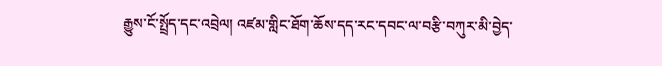རྒྱུས་ངོ་སྤྲོད་དང་འབྲེལ། འཛམ་གླིང་ཐོག་ཆོས་དད་རང་དབང་ལ་བརྩི་བཀུར་མི་བྱེད་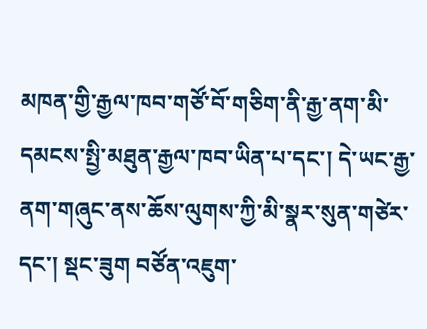མཁན་གྱི་རྒྱལ་ཁབ་གཙོ་བོ་གཅིག་ནི་རྒྱ་ནག་མི་དམངས་སྤྱི་མཐུན་རྒྱལ་ཁབ་ཡིན་པ་དང་། དེ་ཡང་རྒྱ་ནག་གཞུང་ནས་ཆོས་ལུགས་ཀྱི་མི་སྣར་སུན་གཙེར་དང་། སྡང་ཟུག བཙོན་འཇུག་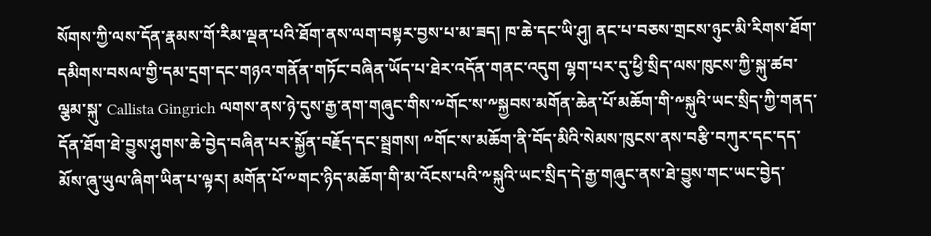སོགས་ཀྱི་ལས་དོན་རྣམས་གོ་རིམ་ལྡན་པའི་ཐོག་ནས་ལག་བསྟར་བྱས་པ་མ་ཟད། ཁ་ཆེ་དང་ཡི་ཤུ། ནང་པ་བཅས་གྲངས་ཉུང་མི་རིགས་ཐོག་དམིགས་བསལ་གྱི་དམ་དྲག་དང་གཉའ་གནོན་གཏོང་བཞིན་ཡོད་པ་ཐེར་འདོན་གནང་འདུག ལྷག་པར་དུ་ཕྱི་སྲིད་ལས་ཁུངས་ཀྱི་སྐུ་ཚབ་ལྕམ་སྐུ་ Callista Gingrich ལགས་ནས་ཉེ་དུས་རྒྱ་ནག་གཞུང་གིས་༸གོང་ས་༸སྐྱབས་མགོན་ཆེན་པོ་མཆོག་གི་༸སྐུའི་ཡང་སྲིད་ཀྱི་གནད་དོན་ཐོག་ཐེ་བྱུས་ཤུགས་ཆེ་བྱེད་བཞིན་པར་སྐྱོན་བརྗོད་དང་སྦྲགས། ༸གོང་ས་མཆོག་ནི་བོད་མིའི་སེམས་ཁུངས་ནས་བརྩི་བཀུར་དང་དད་མོས་ཞུ་ཡུལ་ཞིག་ཡིན་པ་ལྟར། མགོན་པོ་༸གང་ཉིད་མཆོག་གི་མ་འོངས་པའི་༸སྐུའི་ཡང་སྲིད་དེ་རྒྱ་གཞུང་ནས་ཐེ་བྱུས་གང་ཡང་བྱེད་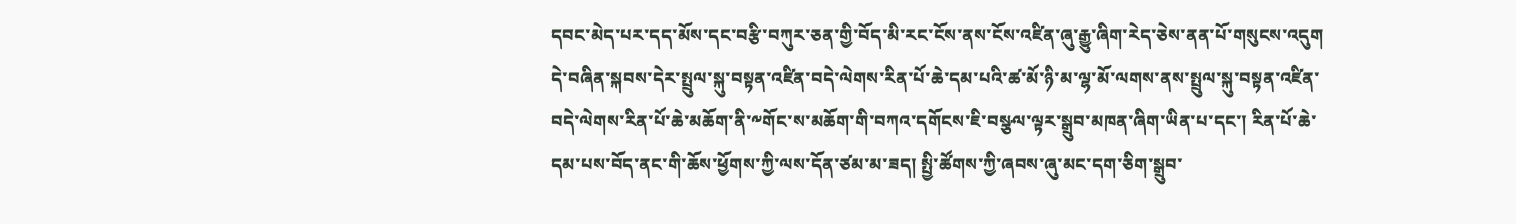དབང་མེད་པར་དད་མོས་དང་བརྩི་བཀུར་ཅན་གྱི་བོད་མི་རང་ངོས་ནས་ངོས་འཛིན་ཞུ་རྒྱུ་ཞིག་རེད་ཅེས་ནན་པོ་གསུངས་འདུག དེ་བཞིན་སྐབས་དེར་སྤྲུལ་སྐུ་བསྟན་འཛིན་བདེ་ལེགས་རིན་པོ་ཆེ་དམ་པའི་ཚ་མོ་ཉི་མ་ལྷ་མོ་ལགས་ནས་སྤྲུལ་སྐུ་བསྟན་འཛིན་བདེ་ལེགས་རིན་པོ་ཆེ་མཆོག་ནི་༸གོང་ས་མཆོག་གི་བཀའ་དགོངས་ཇི་བསྩལ་ལྟར་སྒྲུབ་མཁན་ཞིག་ཡིན་པ་དང་། རིན་པོ་ཆེ་དམ་པས་བོད་ནང་གི་ཆོས་ཕྱོགས་ཀྱི་ལས་དོན་ཙམ་མ་ཟད། སྤྱི་ཚོགས་ཀྱི་ཞབས་ཞུ་མང་དག་ཅིག་སྒྲུབ་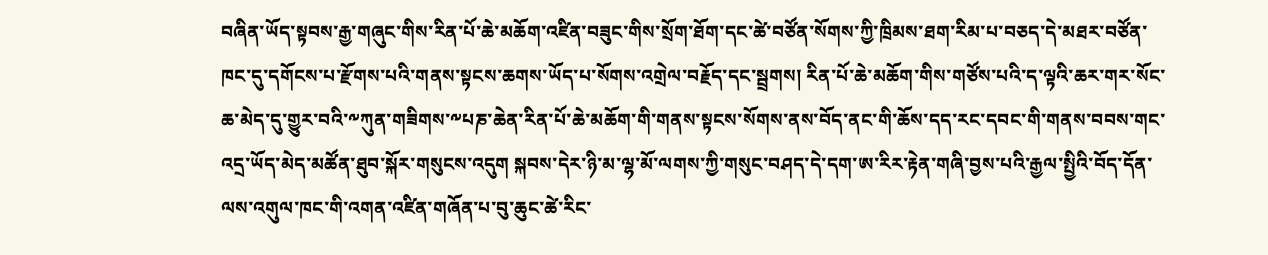བཞིན་ཡོད་སྟབས་རྒྱ་གཞུང་གིས་རིན་པོ་ཆེ་མཆོག་འཛིན་བཟུང་གིས་སྲོག་ཐོག་དང་ཚེ་བཙོན་སོགས་ཀྱི་ཁྲིམས་ཐག་རིམ་པ་བཅད་དེ་མཐར་བཙོན་ཁང་དུ་དགོངས་པ་རྫོགས་པའི་གནས་སྟངས་ཆགས་ཡོད་པ་སོགས་འགྲེལ་བརྗོད་དང་སྦྲགས། རིན་པོ་ཆེ་མཆོག་གིས་གཙོས་པའི་ད་ལྟའི་ཆར་གར་སོང་ཆ་མེད་དུ་གྱུར་བའི་༸ཀུན་གཟིགས་༸པཎ་ཆེན་རིན་པོ་ཆེ་མཆོག་གི་གནས་སྟངས་སོགས་ནས་བོད་ནང་གི་ཆོས་དད་རང་དབང་གི་གནས་བབས་གང་འདྲ་ཡོད་མེད་མཚོན་ཐུབ་སྐོར་གསུངས་འདུག སྐབས་དེར་ཉི་མ་ལྷ་མོ་ལགས་ཀྱི་གསུང་བཤད་དེ་དག་ཨ་རིར་རྟེན་གཞི་བྱས་པའི་རྒྱལ་སྤྱིའི་བོད་དོན་ལས་འགུལ་ཁང་གི་འགན་འཛིན་གཞོན་པ་བུ་ཆུང་ཚེ་རིང་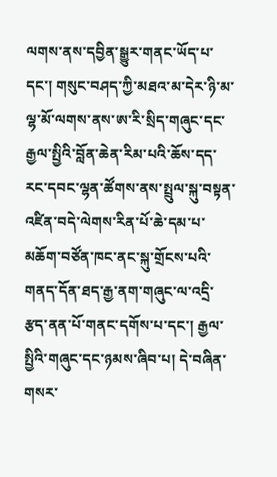ལགས་ནས་དབྱིན་སྒྱུར་གནང་ཡོད་པ་དང་། གསུང་བཤད་ཀྱི་མཐའ་མ་དེར་ཉི་མ་ལྷ་མོ་ལགས་ནས་ཨ་རི་སྲིད་གཞུང་དང་རྒྱལ་སྤྱིའི་བློན་ཆེན་རིམ་པའི་ཆོས་དད་རང་དབང་ལྷན་ཚོགས་ནས་སྤྲུལ་སྐུ་བསྟན་འཛིན་བདེ་ལེགས་རིན་པོ་ཆེ་དམ་པ་མཆོག་བཙོན་ཁང་ནང་སྐུ་གྲོངས་པའི་གནད་དོན་ཐད་རྒྱ་ནག་གཞུང་ལ་འདྲི་རྩད་ནན་པོ་གནང་དགོས་པ་དང་། རྒྱལ་སྤྱིའི་གཞུང་དང་ཉམས་ཞིབ་པ། དེ་བཞིན་གསར་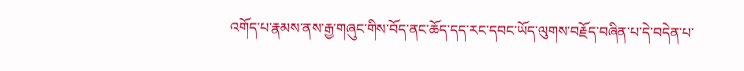འགོད་པ་རྣམས་ནས་རྒྱ་གཞུང་གིས་བོད་ནང་ཆོད་དད་རང་དབང་ཡོད་ལུགས་བརྗོད་བཞིན་པ་དེ་བདེན་པ་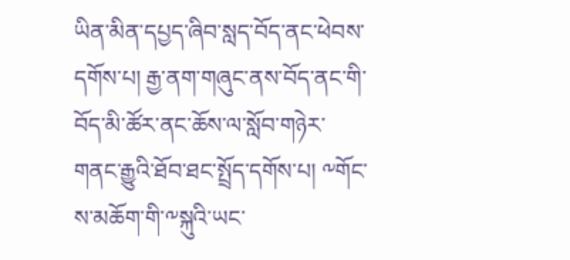ཡིན་མིན་དཔྱད་ཞིབ་སླད་བོད་ནང་ཕེབས་དགོས་པ། རྒྱ་ནག་གཞུང་ནས་བོད་ནང་གི་བོད་མི་ཚོར་ནང་ཆོས་ལ་སློབ་གཉེར་གནང་རྒྱུའི་ཐོབ་ཐང་སྤྲོད་དགོས་པ། ༸གོང་ས་མཆོག་གི་༸སྐུའི་ཡང་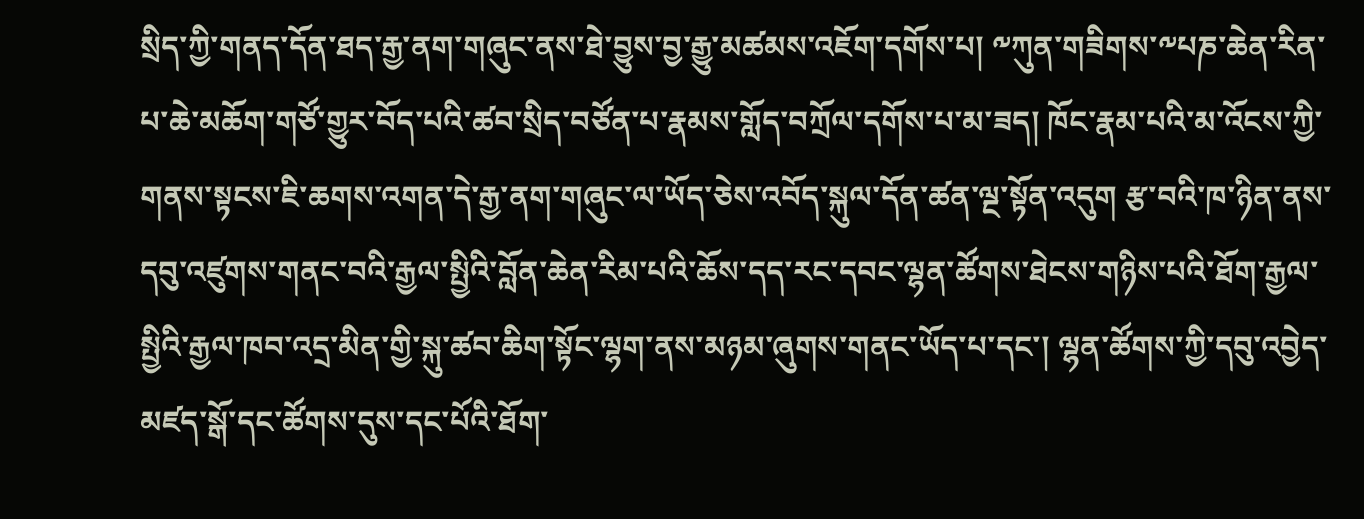སྲིད་ཀྱི་གནད་དོན་ཐད་རྒྱ་ནག་གཞུང་ནས་ཐེ་བྱུས་བྱ་རྒྱུ་མཚམས་འཇོག་དགོས་པ། ༸ཀུན་གཟིགས་༸པཎ་ཆེན་རིན་པ་ཆེ་མཆོག་གཙོ་གྱུར་བོད་པའི་ཚབ་སྲིད་བཙོན་པ་རྣམས་གློད་བཀྲོལ་དགོས་པ་མ་ཟད། ཁོང་རྣམ་པའི་མ་འོངས་ཀྱི་གནས་སྟངས་ཇི་ཆགས་འགན་དེ་རྒྱ་ནག་གཞུང་ལ་ཡོད་ཅེས་འབོད་སྐུལ་དོན་ཚན་ལྔ་སྟོན་འདུག རྩ་བའི་ཁ་ཉིན་ནས་དབུ་འཛུགས་གནང་བའི་རྒྱལ་སྤྱིའི་བློན་ཆེན་རིམ་པའི་ཆོས་དད་རང་དབང་ལྷན་ཚོགས་ཐེངས་གཉིས་པའི་ཐོག་རྒྱལ་སྤྱིའི་རྒྱལ་ཁབ་འདྲ་མིན་གྱི་སྐུ་ཚབ་ཆིག་སྟོང་ལྷག་ནས་མཉམ་ཞུགས་གནང་ཡོད་པ་དང་། ལྷན་ཚོགས་ཀྱི་དབུ་འབྱེད་མཛད་སྒོ་དང་ཚོགས་དུས་དང་པོའི་ཐོག་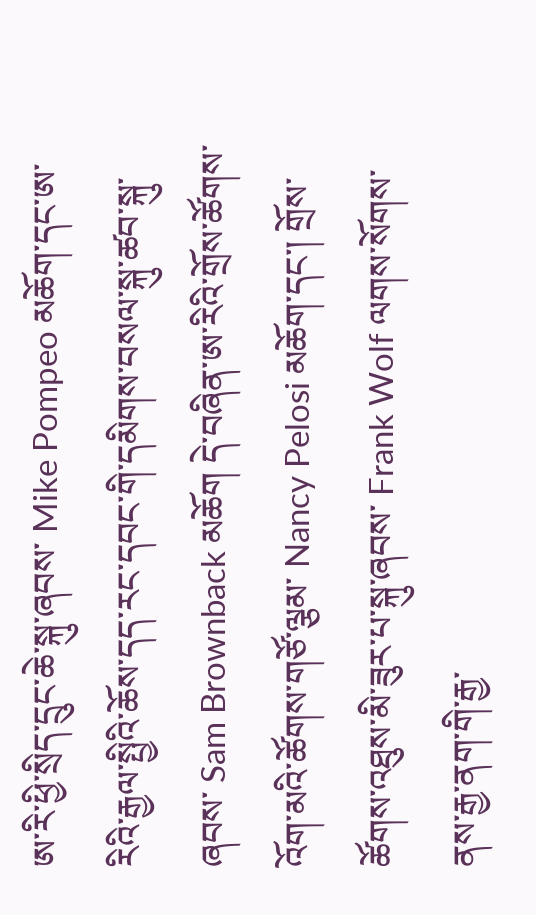ཨ་རི་ཕྱི་སྲིད་དྲུང་ཆེ་སྐུ་ཞབས་ Mike Pompeo མཆོག་དང་ཨ་རིའི་རྒྱལ་སྤྱིའི་ཆོས་དད་རང་དབང་གི་དམིགས་བསལ་སྐུ་ཚབ་སྐུ་ཞབས་ Sam Brownback མཆོག དེ་བཞིན་ཨ་རིའི་གྲོས་ཚོགས་འོག་མའི་ཚོགས་གཙོ་ལྕམ་ Nancy Pelosi མཆོག་དང་། གྲོས་ཚོགས་འཐུས་མི་ཟུར་པ་སྐུ་ཞབས་ Frank Wolf ལགས་སོགས་ནས་རྒྱ་ནག་གི་རྒྱ་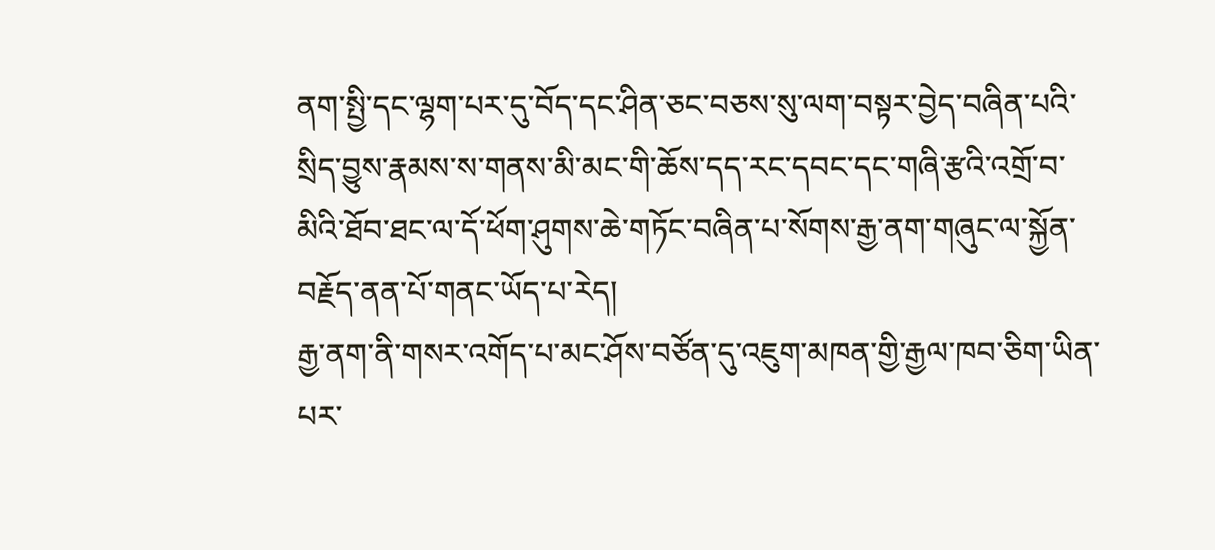ནག་སྤྱི་དང་ལྷག་པར་དུ་བོད་དང་ཤིན་ཅང་བཅས་སུ་ལག་བསྟར་བྱེད་བཞིན་པའི་སྲིད་བྱུས་རྣམས་ས་གནས་མི་མང་གི་ཆོས་དད་རང་དབང་དང་གཞི་རྩའི་འགྲོ་བ་མིའི་ཐོབ་ཐང་ལ་དོ་ཕོག་ཤུགས་ཆེ་གཏོང་བཞིན་པ་སོགས་རྒྱ་ནག་གཞུང་ལ་སྐྱོན་བརྗོད་ནན་པོ་གནང་ཡོད་པ་རེད།
རྒྱ་ནག་ནི་གསར་འགོད་པ་མང་ཤོས་བཙོན་དུ་འཇུག་མཁན་གྱི་རྒྱལ་ཁབ་ཅིག་ཡིན་པར་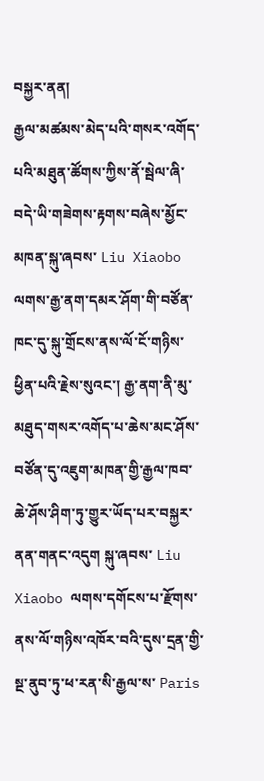བསྐྱར་ནན།
རྒྱལ་མཚམས་མེད་པའི་གསར་འགོད་པའི་མཐུན་ཚོགས་ཀྱིས་ནོ་སྦེལ་ཞི་བདེ་ཡི་གཟེགས་རྟགས་བཞེས་མྱོང་མཁན་སྐུ་ཞབས་ Liu Xiaobo ལགས་རྒྱ་ནག་དམར་ཤོག་གི་བཙོན་ཁང་དུ་སྐུ་གྲོངས་ནས་ལོ་ངོ་གཉིས་ཕྱིན་པའི་རྗེས་སུའང་། རྒྱ་ནག་ནི་མུ་མཐུད་གསར་འགོད་པ་ཆེས་མང་ཤོས་བཙོན་དུ་འཇུག་མཁན་གྱི་རྒྱལ་ཁབ་ཆེ་ཤོས་ཤིག་ཏུ་གྱུར་ཡོད་པར་བསྐྱར་ནན་གནང་འདུག སྐུ་ཞབས་ Liu Xiaobo ལགས་དགོངས་པ་རྫོགས་ནས་ལོ་གཉིས་འཁོར་བའི་དུས་དྲན་གྱི་སྔ་ནུབ་ཏུ་ཕ་རན་སི་རྒྱལ་ས་ Paris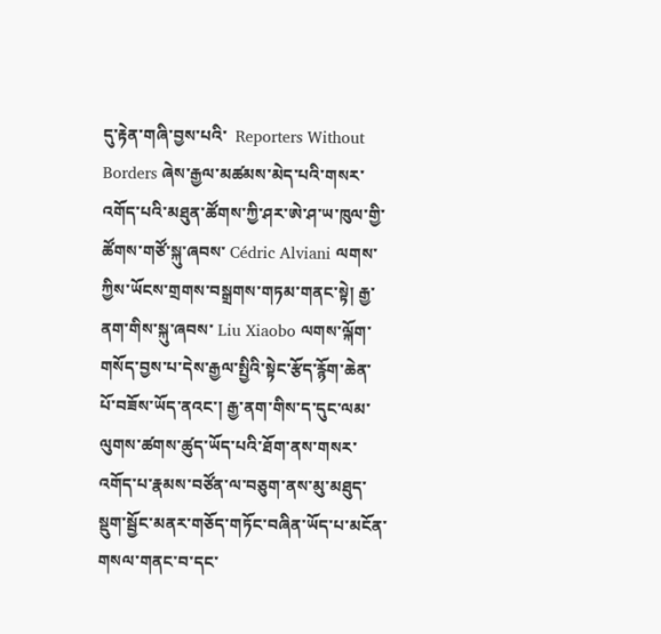དུ་རྟེན་གཞི་བྱས་པའི་  Reporters Without Borders ཞེས་རྒྱལ་མཚམས་མེད་པའི་གསར་འགོད་པའི་མཐུན་ཚོགས་ཀྱི་ཤར་ཨེ་ཤ་ཡ་ཁུལ་གྱི་ཚོགས་གཙོ་སྐུ་ཞབས་ Cédric Alviani ལགས་ཀྱིས་ཡོངས་གྲགས་བསྒྲགས་གཏམ་གནང་སྟེ། རྒྱ་ནག་གིས་སྐུ་ཞབས་ Liu Xiaobo ལགས་ལྐོག་གསོད་བྱས་པ་དེས་རྒྱལ་སྤྱིའི་སྟེང་རྩོད་རྙོག་ཆེན་པོ་བཟོས་ཡོད་ནའང་། རྒྱ་ནག་གིས་ད་དུང་ལམ་ལུགས་ཚགས་ཚུད་ཡོད་པའི་ཐོག་ནས་གསར་འགོད་པ་རྣམས་བཙོན་ལ་བཅུག་ནས་མུ་མཐུད་སྡུག་སྦྱོང་མནར་གཅོད་གཏོང་བཞིན་ཡོད་པ་མངོན་གསལ་གནང་བ་དང་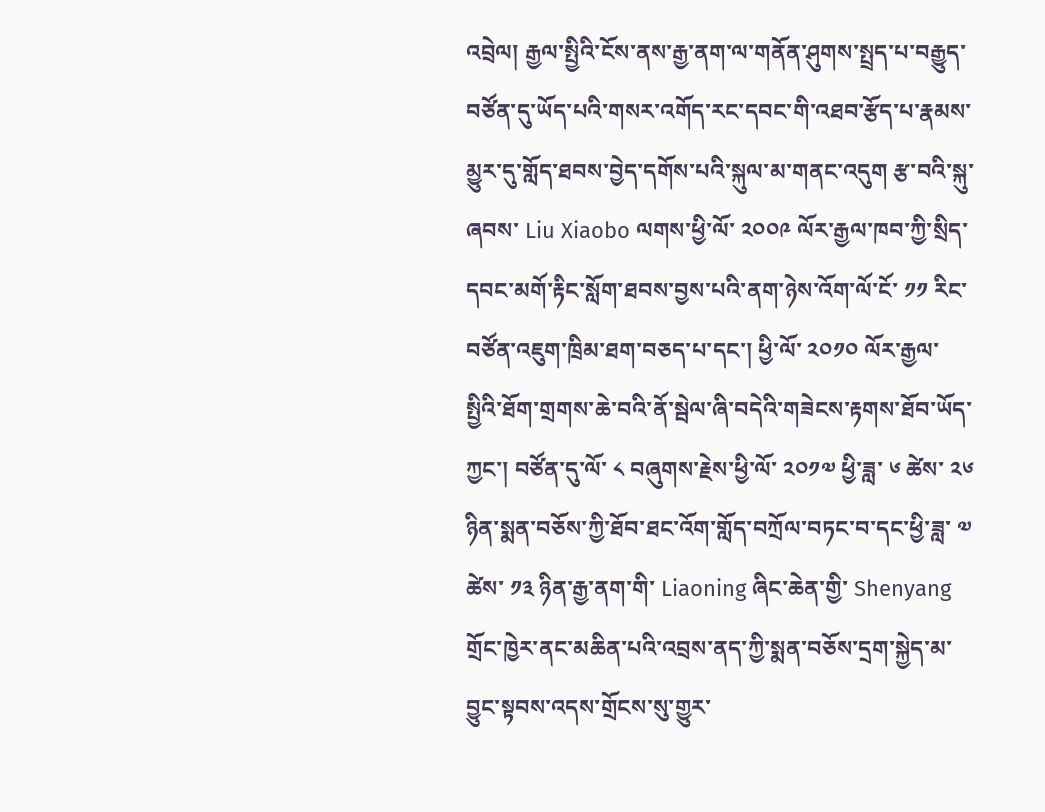འབྲེལ། རྒྱལ་སྤྱིའི་ངོས་ནས་རྒྱ་ནག་ལ་གནོན་ཤུགས་སྤྲད་པ་བརྒྱུད་བཙོན་དུ་ཡོད་པའི་གསར་འགོད་རང་དབང་གི་འཐབ་རྩོད་པ་རྣམས་མྱུར་དུ་གློད་ཐབས་བྱེད་དགོས་པའི་སྐུལ་མ་གནང་འདུག རྩ་བའི་སྐུ་ཞབས་ Liu Xiaobo ལགས་ཕྱི་ལོ་ ༢༠༠༩ ལོར་རྒྱལ་ཁབ་ཀྱི་སྲིད་དབང་མགོ་རྟིང་སློག་ཐབས་བྱས་པའི་ནག་ཉེས་འོག་ལོ་ངོ་ ༡༡ རིང་བཙོན་འཇུག་ཁྲིམ་ཐག་བཅད་པ་དང་། ཕྱི་ལོ་ ༢༠༡༠ ལོར་རྒྱལ་སྤྱིའི་ཐོག་གྲགས་ཆེ་བའི་ནོ་སྦེལ་ཞི་བདེའི་གཟེངས་རྟགས་ཐོབ་ཡོད་ཀྱང་། བཙོན་དུ་ལོ་ ༨ བཞུགས་རྗེས་ཕྱི་ལོ་ ༢༠༡༧ ཕྱི་ཟླ་ ༦ ཚེས་ ༢༦ ཉིན་སྨན་བཅོས་ཀྱི་ཐོབ་ཐང་འོག་གློད་བཀྲོལ་བཏང་བ་དང་ཕྱི་ཟླ་ ༧ ཚེས་ ༡༣ ཉིན་རྒྱ་ནག་གི་ Liaoning ཞིང་ཆེན་གྱི་ Shenyang གྲོང་ཁྱེར་ནང་མཆིན་པའི་འབྲས་ནད་ཀྱི་སྨན་བཅོས་དྲག་སྐྱེད་མ་བྱུང་སྟབས་འདས་གྲོངས་སུ་གྱུར་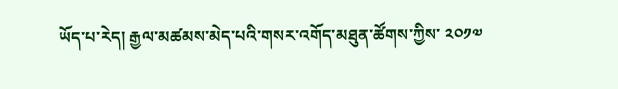ཡོད་པ་རེད། རྒྱལ་མཚམས་མེད་པའི་གསར་འགོད་མཐུན་ཚོགས་ཀྱིས་ ༢༠༡༧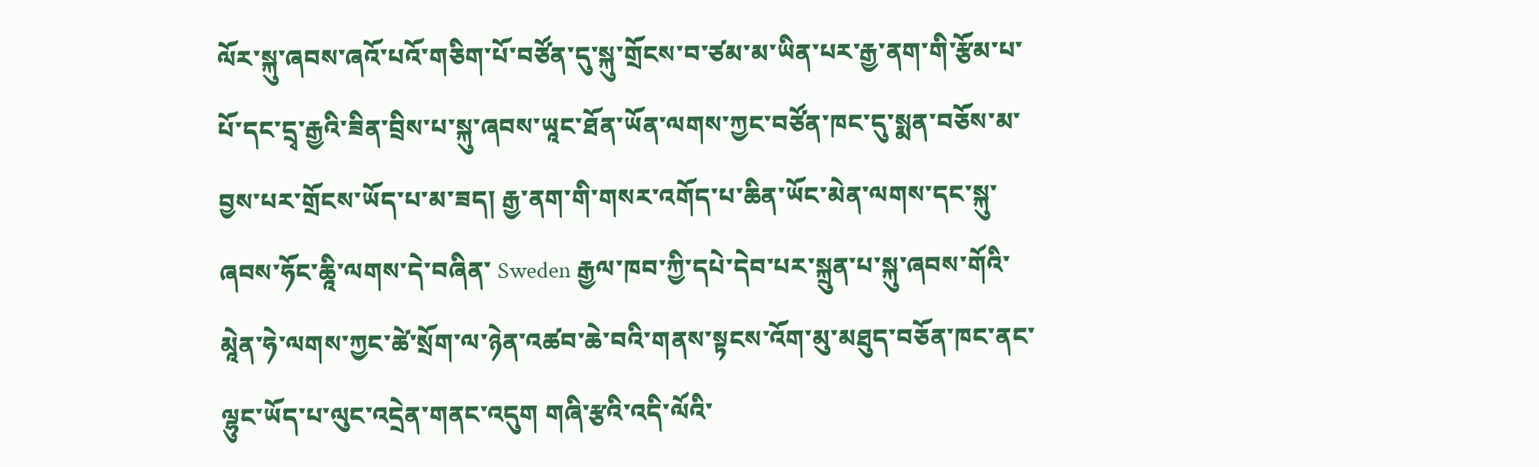ལོར་སྐུ་ཞབས་ཞའོ་པའོ་གཅིག་པོ་བཙོན་དུ་སྐུ་གྲོངས་བ་ཙམ་མ་ཡིན་པར་རྒྱ་ནག་གི་རྩོམ་པ་པོ་དང་དྲྭ་རྒྱའི་ཟིན་བྲིས་པ་སྐུ་ཞབས་ཡཱང་ཐོན་ཡོན་ལགས་ཀྱང་བཙོན་ཁང་དུ་སྨན་བཅོས་མ་བྱས་པར་གྲོངས་ཡོད་པ་མ་ཟད། རྒྱ་ནག་གི་གསར་འགོད་པ་ཆིན་ཡོང་མེན་ལགས་དང་སྐུ་ཞབས་ཧོང་ཆཱི་ལགས་དེ་བཞིན་ Sweden རྒྱལ་ཁབ་ཀྱི་དཔེ་དེབ་པར་སྐྲུན་པ་སྐུ་ཞབས་གོའི་མཱེན་ཧེ་ལགས་ཀྱང་ཚེ་སྲོག་ལ་ཉེན་འཚབ་ཆེ་བའི་གནས་སྟངས་འོག་མུ་མཐུད་བཅོན་ཁང་ནང་ལྷུང་ཡོད་པ་ལུང་འདྲེན་གནང་འདུག གཞི་རྩའི་འདི་ལོའི་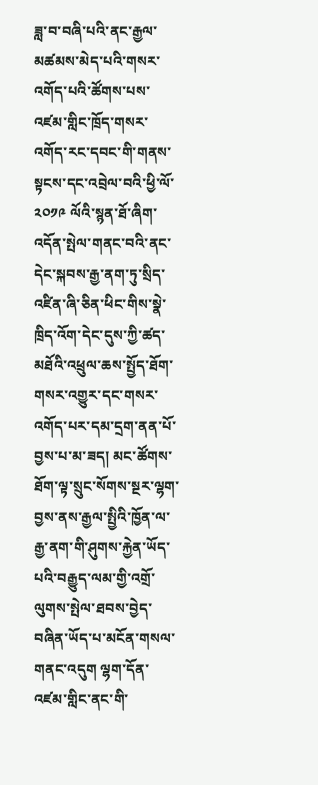ཟླ་བ་བཞི་པའི་ནང་རྒྱལ་མཚམས་མེད་པའི་གསར་འགོད་པའི་ཚོགས་པས་འཛམ་གླིང་ཁྲོད་གསར་འགོད་རང་དབང་གི་གནས་སྟངས་དང་འབྲེལ་བའི་ཕྱི་ལོ་ ༢༠༡༩ ལོའི་སྙན་ཐོ་ཞིག་འདོན་སྤེལ་གནང་བའི་ནང་དེང་སྐབས་རྒྱ་ནག་ཏུ་སྲིད་འཛིན་ཞི་ཅིན་ཕིང་གིས་སྣེ་ཁྲིད་འོག་དེང་དུས་ཀྱི་ཚད་མཐོའི་འཕྲུལ་ཆས་སྤྱོད་ཐོག་གསར་འགྱུར་དང་གསར་འགོད་པར་དམ་དྲག་ནན་པོ་བྱས་པ་མ་ཟད། མང་ཚོགས་ཐོག་ལྟ་སྲུང་སོགས་སྔར་ལྷག་བྱས་ནས་རྒྱལ་སྤྱིའི་ཁྱོན་ལ་རྒྱ་ནག་གི་ཤུགས་རྐྱེན་ཡོད་པའི་བརྒྱུད་ལམ་གྱི་འགྲོ་ལུགས་སྤེལ་ཐབས་བྱེད་བཞིན་ཡོད་པ་མངོན་གསལ་གནང་འདུག ལྷག་དོན་འཛམ་གླིང་ནང་གི་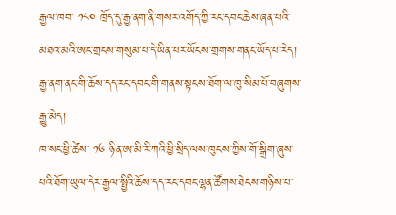རྒྱལ་ཁབ་ ༡༨༠ ཁྲོད་དུ་རྒྱ་ནག་ནི་གསར་འགོད་ཀྱི་རང་དབང་ཆེས་ཞན་པའི་མཐའ་མའི་ཨང་གྲངས་གསུམ་པ་དེ་ཡིན་པར་ཡོངས་གྲགས་གནང་ཡོད་པ་རེད།
རྒྱ་ནག་ནང་གི་ཆོས་དད་རང་དབང་གི་གནས་སྟངས་ཐོག་ལ་ཁུ་སིམ་པོ་བཞུགས་རྒྱུ་མེད།
ཁ་སང་ཕྱི་ཚེས་ ༡༦ ཉིན་ཨ་མི་རི་ཀའི་ཕྱི་སྲིད་ལས་ཁུངས་ཀྱིས་གོ་སྒྲིག་ཞུས་པའི་ཐོག་ཡུལ་དེར་རྒྱལ་སྤྱིའི་ཆོས་དད་རང་དབང་ལྷན་ཚོགས་ཐེངས་གཉིས་པ་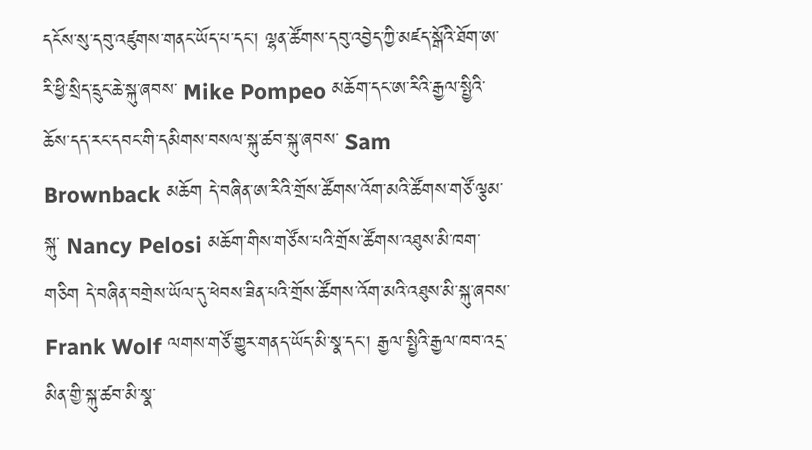དངོས་སུ་དབུ་འཛུགས་གནང་ཡོད་པ་དང་། ལྷན་ཚོགས་དབུ་འབྱེད་ཀྱི་མཛད་སྒོའི་ཐོག་ཨ་རི་ཕྱི་སྲིད་དྲུང་ཆེ་སྐུ་ཞབས་ Mike Pompeo མཆོག་དང་ཨ་རིའི་རྒྱལ་སྤྱིའི་ཆོས་དད་རང་དབང་གི་དམིགས་བསལ་སྐུ་ཚབ་སྐུ་ཞབས་ Sam Brownback མཆོག དེ་བཞིན་ཨ་རིའི་གྲོས་ཚོགས་འོག་མའི་ཚོགས་གཙོ་ལྕམ་སྐུ་ Nancy Pelosi མཆོག་གིས་གཙོས་པའི་གྲོས་ཚོགས་འཐུས་མི་ཁག་གཅིག དེ་བཞིན་བགྲེས་ཡོལ་དུ་ཕེབས་ཟིན་པའི་གྲོས་ཚོགས་འོག་མའི་འཐུས་མི་སྐུ་ཞབས་ Frank Wolf ལགས་གཙོ་གྱུར་གནད་ཡོད་མི་སྣ་དང་། རྒྱལ་སྤྱིའི་རྒྱལ་ཁབ་འདྲ་མིན་གྱི་སྐུ་ཚབ་མི་སྣ་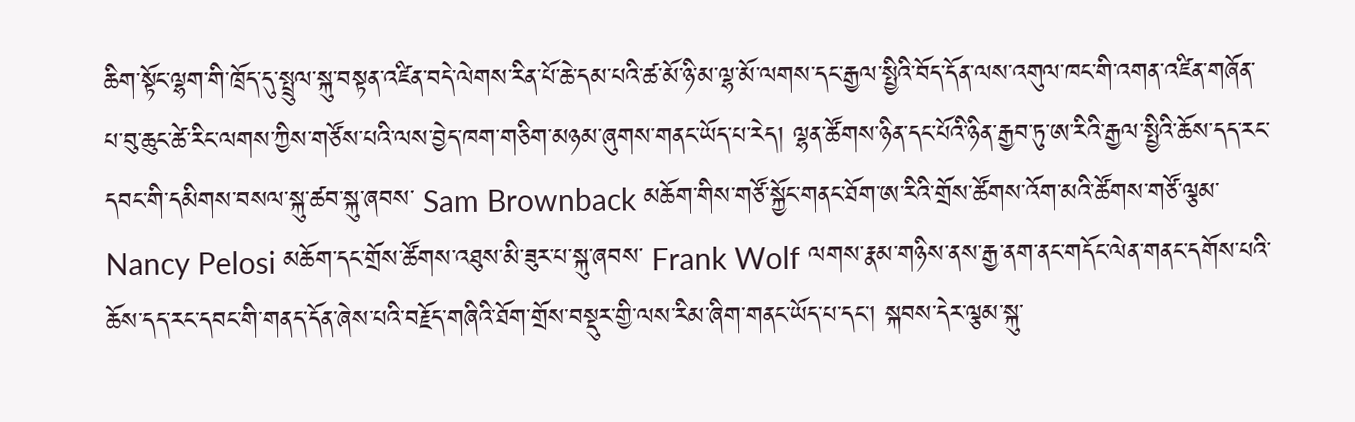ཆིག་སྟོང་ལྷག་གི་ཁྲོད་དུ་སྤྲུལ་སྐུ་བསྟན་འཛིན་བདེ་ལེགས་རིན་པོ་ཆེ་དམ་པའི་ཚ་མོ་ཉི་མ་ལྷ་མོ་ལགས་དང་རྒྱལ་སྤྱིའི་བོད་དོན་ལས་འགུལ་ཁང་གི་འགན་འཛིན་གཞོན་པ་བུ་ཆུང་ཚེ་རིང་ལགས་ཀྱིས་གཙོས་པའི་ལས་བྱེད་ཁག་གཅིག་མཉམ་ཞུགས་གནང་ཡོད་པ་རེད། ལྷན་ཚོགས་ཉིན་དང་པོའི་ཉིན་རྒྱབ་ཏུ་ཨ་རིའི་རྒྱལ་སྤྱིའི་ཆོས་དད་རང་དབང་གི་དམིགས་བསལ་སྐུ་ཚབ་སྐུ་ཞབས་ Sam Brownback མཆོག་གིས་གཙོ་སྐྱོང་གནང་ཐོག་ཨ་རིའི་གྲོས་ཚོགས་འོག་མའི་ཚོགས་གཙོ་ལྕམ་ Nancy Pelosi མཆོག་དང་གྲོས་ཚོགས་འཐུས་མི་ཟུར་པ་སྐུ་ཞབས་ Frank Wolf ལགས་རྣམ་གཉིས་ནས་རྒྱ་ནག་ནང་གདོང་ལེན་གནང་དགོས་པའི་ཆོས་དད་རང་དབང་གི་གནད་དོན་ཞེས་པའི་བརྗོད་གཞིའི་ཐོག་གྲོས་བསྡུར་གྱི་ལས་རིམ་ཞིག་གནང་ཡོད་པ་དང་། སྐབས་དེར་ལྕམ་སྐུ་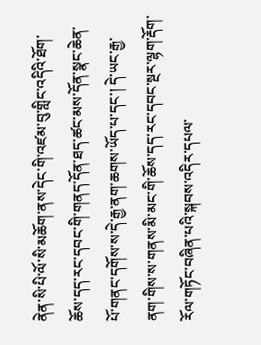ནེན་སི་པི་ལོ་སི་མཆོག་ནས་དེང་གི་འཛམ་བུ་གླིང་འདིའི་ཐོག་ཆོས་དད་རང་དབང་གི་གནད་དོན་ཐད་ཚང་མས་དོན་སྣང་ཆེན་པོ་གནང་དགོས་ས་དེ་རྒྱ་ནག་ཆགས་ཡོད་པ་དང་། དེ་ཡང་རྒྱ་ནག་གིས་ས་གནས་མི་མང་གི་ཆོས་དད་རང་དབང་སྔར་ལྷག་རྡོག་རོལ་གཏོང་བཞིན་པའི་སྐབས་འདིར་དཔལ་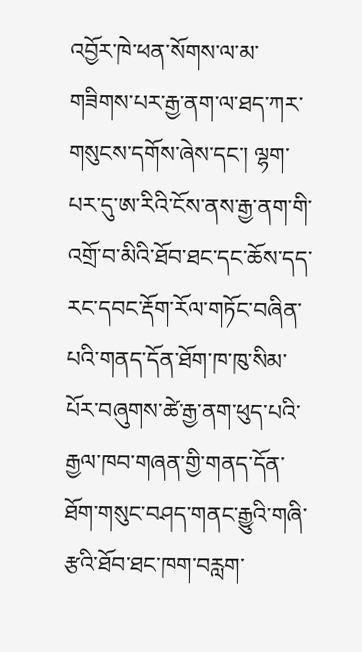འབྱོར་ཁེ་ཕན་སོགས་ལ་མ་གཟིགས་པར་རྒྱ་ནག་ལ་ཐད་ཀར་གསུངས་དགོས་ཞེས་དང་། ལྷག་པར་དུ་ཨ་རིའི་ངོས་ནས་རྒྱ་ནག་གི་འགྲོ་བ་མིའི་ཐོབ་ཐང་དང་ཆོས་དད་རང་དབང་རྡོག་རོལ་གཏོང་བཞིན་པའི་གནད་དོན་ཐོག་ཁ་ཁུ་སིམ་པོར་བཞུགས་ཚེ་རྒྱ་ནག་ཕུད་པའི་རྒྱལ་ཁབ་གཞན་གྱི་གནད་དོན་ཐོག་གསུང་བཤད་གནང་རྒྱུའི་གཞི་རྩའི་ཐོབ་ཐང་ཁག་བརླག་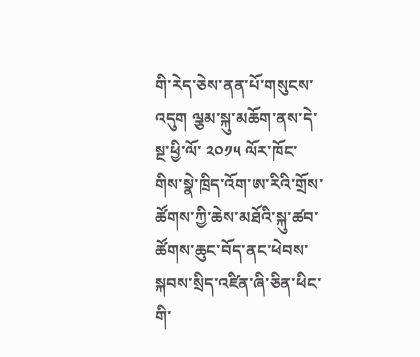གི་རེད་ཅེས་ནན་པོ་གསུངས་འདུག ལྕམ་སྐུ་མཆོག་ནས་དེ་སྔ་ཕྱི་ལོ་ ༢༠༡༥ ལོར་ཁོང་གིས་སྣེ་ཁྲིད་འོག་ཨ་རིའི་གྲོས་ཚོགས་ཀྱི་ཆེས་མཐོའི་སྐུ་ཚབ་ཚོགས་ཆུང་བོད་ནང་ཕེབས་སྐབས་སྲིད་འཛིན་ཞི་ཅིན་ཕིང་གི་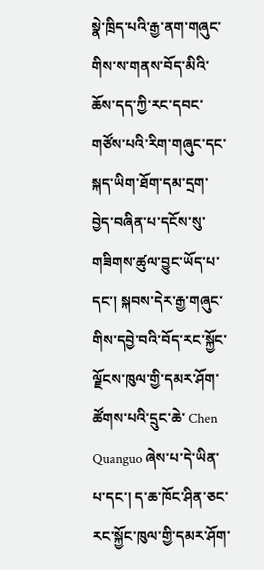སྣེ་ཁྲིད་པའི་རྒྱ་ནག་གཞུང་གིས་ས་གནས་བོད་མིའི་ཆོས་དད་ཀྱི་རང་དབང་གཙོས་པའི་རིག་གཞུང་དང་སྐད་ཡིག་ཐོག་དམ་དྲག་བྱེད་བཞིན་པ་དངོས་སུ་གཟིགས་ཚུལ་བྱུང་ཡོད་པ་དང་། སྐབས་དེར་རྒྱ་གཞུང་གིས་དབྱེ་བའི་བོད་རང་སྐྱོང་ལྗོངས་ཁུལ་གྱི་དམར་ཤོག་ཚོགས་པའི་དྲུང་ཆེ་ Chen Quanguo ཞེས་པ་དེ་ཡིན་པ་དང་། ད་ཆ་ཁོང་ཤིན་ཅང་རང་སྐྱོང་ཁུལ་གྱི་དམར་ཤོག་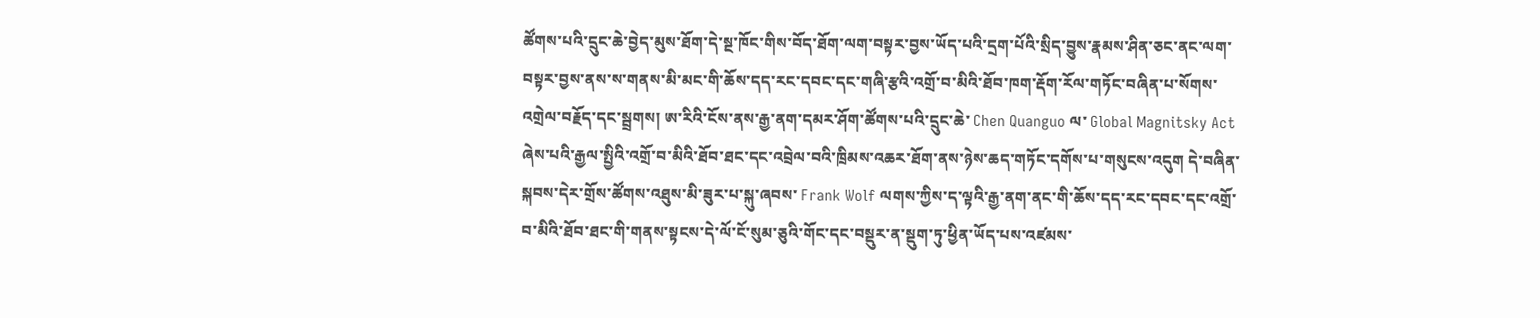ཚོགས་པའི་དྲུང་ཆེ་བྱེད་མུས་ཐོག་དེ་སྔ་ཁོང་གིས་བོད་ཐོག་ལག་བསྟར་བྱས་ཡོད་པའི་དྲག་པོའི་སྲིད་བྱུས་རྣམས་ཤིན་ཅང་ནང་ལག་བསྟར་བྱས་ནས་ས་གནས་མི་མང་གི་ཆོས་དད་རང་དབང་དང་གཞི་རྩའི་འགྲོ་བ་མིའི་ཐོབ་ཁག་རྡོག་རོལ་གཏོང་བཞིན་པ་སོགས་འགྲེལ་བརྗོད་དང་སྦྲགས། ཨ་རིའི་ངོས་ནས་རྒྱ་ནག་དམར་ཤོག་ཚོགས་པའི་དྲུང་ཆེ་ Chen Quanguo ལ་ Global Magnitsky Act ཞེས་པའི་རྒྱལ་སྤྱིའི་འགྲོ་བ་མིའི་ཐོབ་ཐང་དང་འབྲེལ་བའི་ཁྲིམས་འཆར་ཐོག་ནས་ཉེས་ཆད་གཏོང་དགོས་པ་གསུངས་འདུག དེ་བཞིན་སྐབས་དེར་གྲོས་ཚོགས་འཐུས་མི་ཟུར་པ་སྐུ་ཞབས་ Frank Wolf ལགས་ཀྱིས་ད་ལྟའི་རྒྱ་ནག་ནང་གི་ཆོས་དད་རང་དབང་དང་འགྲོ་བ་མིའི་ཐོབ་ཐང་གི་གནས་སྟངས་དེ་ལོ་ངོ་སུམ་ཅུའི་གོང་དང་བསྡུར་ན་སྡུག་ཏུ་ཕྱིན་ཡོད་པས་འཛམས་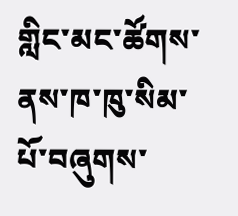གླིང་མང་ཚོགས་ནས་ཁ་ཁུ་སིམ་པོ་བཞུགས་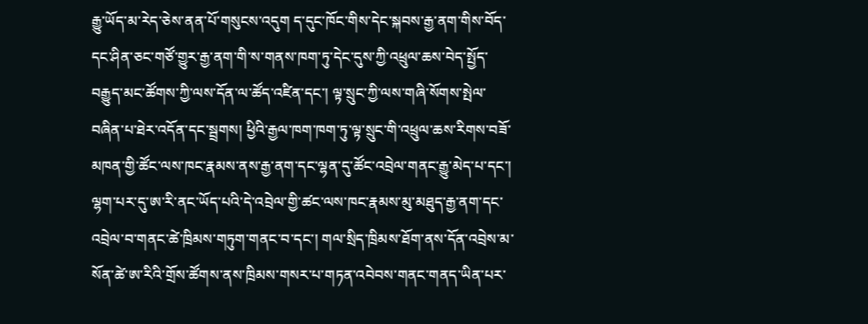རྒྱུ་ཡོད་མ་རེད་ཅེས་ནན་པོ་གསུངས་འདུག ད་དུང་ཁོང་གིས་དེང་སྐབས་རྒྱ་ནག་གིས་བོད་དང་ཤིན་ཅང་གཙོ་གྱུར་རྒྱ་ནག་གི་ས་གནས་ཁག་ཏུ་དེང་དུས་ཀྱི་འཕྲུལ་ཆས་བེད་སྤྱོད་བརྒྱུད་མང་ཚོགས་ཀྱི་ལས་དོན་ལ་ཚོད་འཛིན་དང་། ལྟ་སྲུང་ཀྱི་ལས་གཞི་སོགས་སྤེལ་བཞིན་པ་ཐེར་འདོན་དང་སྦྲགས། ཕྱིའི་རྒྱལ་ཁག་ཁག་ཏུ་ལྟ་སྲུང་གི་འཕྲུལ་ཆས་རིགས་བཟོ་མཁན་གྱི་ཚོང་ལས་ཁང་རྣམས་ནས་རྒྱ་ནག་དང་ལྷན་དུ་ཚོང་འབྲེལ་གནང་རྒྱུ་མེད་པ་དང་། ལྷག་པར་དུ་ཨ་རི་ནང་ཡོད་པའི་དེ་འབྲེལ་གྱི་ཚང་ལས་ཁང་རྣམས་མུ་མཐུད་རྒྱ་ནག་དང་འབྲེལ་བ་གནང་ཚེ་ཁྲིམས་གཏུག་གནང་བ་དང་། གལ་སྲིད་ཁྲིམས་ཐོག་ནས་དོན་འབྲེས་མ་སོན་ཚེ་ཨ་རིའི་གྲོས་ཚོགས་ནས་ཁྲིམས་གསར་པ་གཏན་འབེབས་གནང་གནད་ཡིན་པར་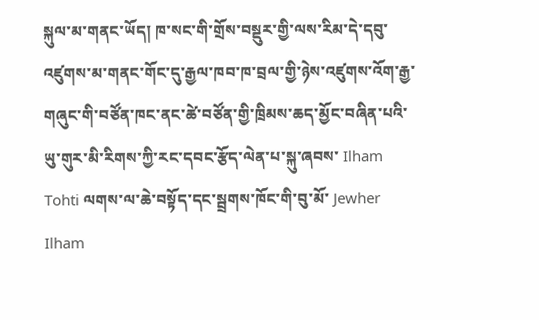སྐུལ་མ་གནང་ཡོད། ཁ་སང་གི་གྲོས་བསྡུར་གྱི་ལས་རིམ་དེ་དབུ་འཛུགས་མ་གནང་གོང་དུ་རྒྱལ་ཁབ་ཁ་བྲལ་གྱི་ཉེས་འཛུགས་འོག་རྒྱ་གཞུང་གི་བཙོན་ཁང་ནང་ཚེ་བཙོན་གྱི་ཁྲིམས་ཆད་མྱོང་བཞིན་པའི་ཡུ་གུར་མི་རིགས་ཀྱི་རང་དབང་རྩོད་ལེན་པ་སྐུ་ཞབས་ Ilham Tohti ལགས་ལ་ཆེ་བསྟོད་དང་སྦྲགས་ཁོང་གི་བུ་མོ་ Jewher Ilham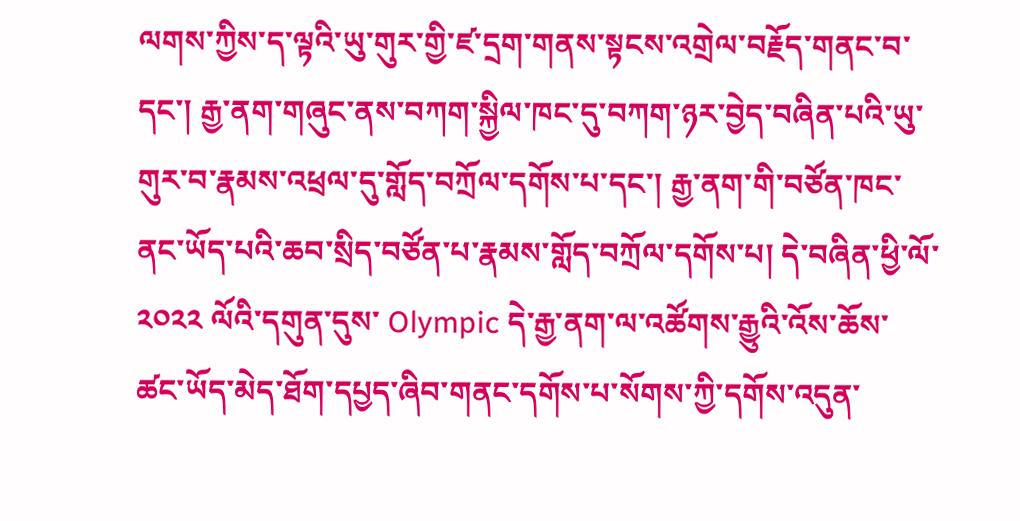ལགས་ཀྱིས་ད་ལྟའི་ཡུ་གུར་གྱི་ཛ་དྲག་གནས་སྟངས་འགྲེལ་བརྗོད་གནང་བ་དང་། རྒྱ་ནག་གཞུང་ནས་བཀག་སྐྱིལ་ཁང་དུ་བཀག་ཉར་བྱེད་བཞིན་པའི་ཡུ་གུར་བ་རྣམས་འཕྲལ་དུ་གློད་བཀྲོལ་དགོས་པ་དང་། རྒྱ་ནག་གི་བཙོན་ཁང་ནང་ཡོད་པའི་ཆབ་སྲིད་བཙོན་པ་རྣམས་གློད་བཀྲོལ་དགོས་པ། དེ་བཞིན་ཕྱི་ལོ་ ༢༠༢༢ ལོའི་དགུན་དུས་ Olympic དེ་རྒྱ་ནག་ལ་འཚོགས་རྒྱུའི་འོས་ཆོས་ཚང་ཡོད་མེད་ཐོག་དཔྱད་ཞིབ་གནང་དགོས་པ་སོགས་ཀྱི་དགོས་འདུན་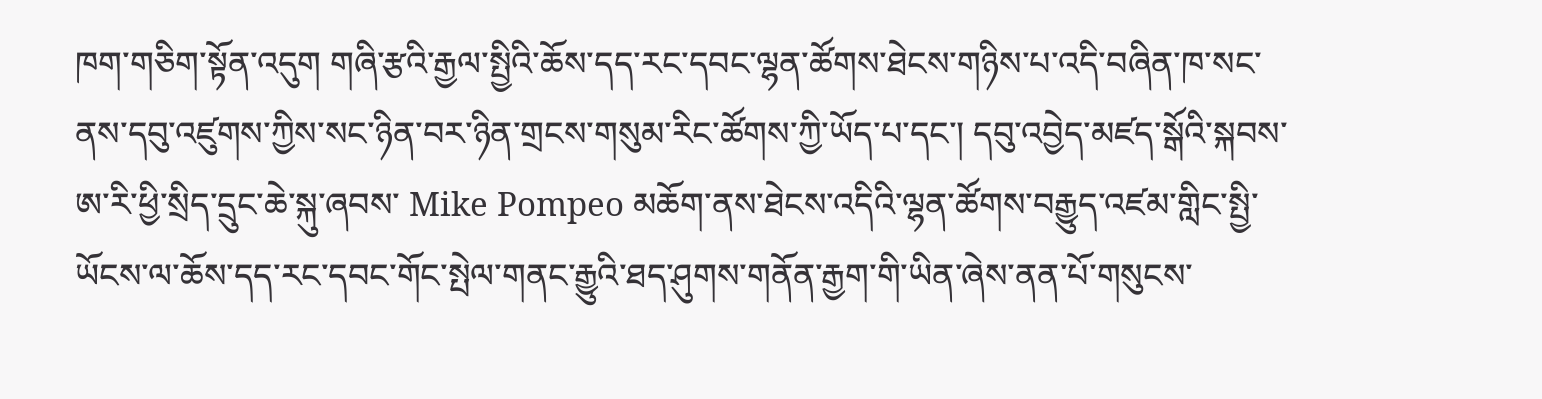ཁག་གཅིག་སྟོན་འདུག གཞི་རྩའི་རྒྱལ་སྤྱིའི་ཆོས་དད་རང་དབང་ལྷན་ཚོགས་ཐེངས་གཉིས་པ་འདི་བཞིན་ཁ་སང་ནས་དབུ་འཛུགས་ཀྱིས་སང་ཉིན་བར་ཉིན་གྲངས་གསུམ་རིང་ཚོགས་ཀྱི་ཡོད་པ་དང་། དབུ་འབྱེད་མཛད་སྒོའི་སྐབས་ཨ་རི་ཕྱི་སྲིད་དྲུང་ཆེ་སྐུ་ཞབས་ Mike Pompeo མཆོག་ནས་ཐེངས་འདིའི་ལྷན་ཚོགས་བརྒྱུད་འཛམ་གླིང་སྤྱི་ཡོངས་ལ་ཆོས་དད་རང་དབང་གོང་སྤེལ་གནང་རྒྱུའི་ཐད་ཤུགས་གནོན་རྒྱག་གི་ཡིན་ཞེས་ནན་པོ་གསུངས་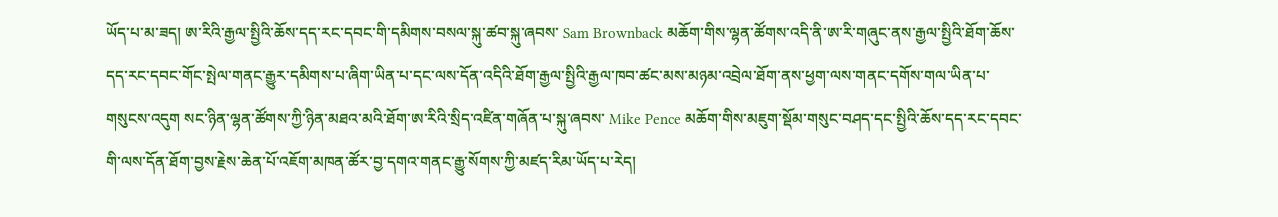ཡོད་པ་མ་ཟད། ཨ་རིའི་རྒྱལ་སྤྱིའི་ཆོས་དད་རང་དབང་གི་དམིགས་བསལ་སྐུ་ཚབ་སྐུ་ཞབས་ Sam Brownback མཆོག་གིས་ལྷན་ཚོགས་འདི་ནི་ཨ་རི་གཞུང་ནས་རྒྱལ་སྤྱིའི་ཐོག་ཆོས་དད་རང་དབང་གོང་སྤེལ་གནང་རྒྱུར་དམིགས་པ་ཞིག་ཡིན་པ་དང་ལས་དོན་འདིའི་ཐོག་རྒྱལ་སྤྱིའི་རྒྱལ་ཁབ་ཚང་མས་མཉམ་འབྲེལ་ཐོག་ནས་ཕྱག་ལས་གནང་དགོས་གལ་ཡིན་པ་གསུངས་འདུག སང་ཉིན་ལྷན་ཚོགས་ཀྱི་ཉིན་མཐའ་མའི་ཐོག་ཨ་རིའི་སྲིད་འཛིན་གཞོན་པ་སྐུ་ཞབས་ Mike Pence མཆོག་གིས་མཇུག་སྡོམ་གསུང་བཤད་དང་སྤྱིའི་ཆོས་དད་རང་དབང་གི་ལས་དོན་ཐོག་བྱས་རྗེས་ཆེན་པོ་འཇོག་མཁན་ཚོར་བྱ་དགའ་གནང་རྒྱུ་སོགས་ཀྱི་མཛད་རིམ་ཡོད་པ་རེད།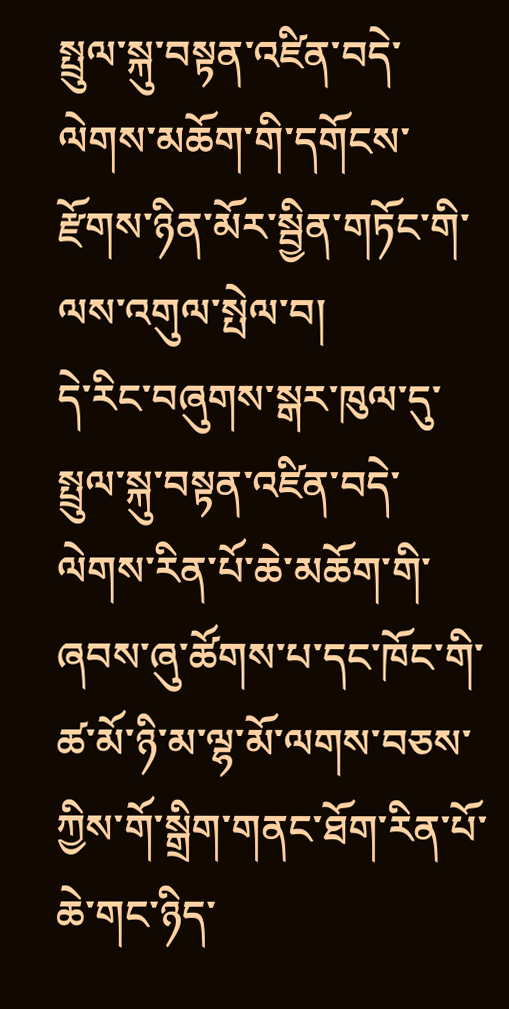སྤྲུལ་སྐུ་བསྟན་འཛིན་བདེ་ལེགས་མཆོག་གི་དགོངས་རྫོགས་ཉིན་མོར་སྦྱིན་གཏོང་གི་ལས་འགུལ་སྤེལ་བ།
དེ་རིང་བཞུགས་སྒར་ཁུལ་དུ་སྤྲུལ་སྐུ་བསྟན་འཛིན་བདེ་ལེགས་རིན་པོ་ཆེ་མཆོག་གི་ཞབས་ཞུ་ཚོགས་པ་དང་ཁོང་གི་ཚ་མོ་ཉི་མ་ལྷ་མོ་ལགས་བཅས་ཀྱིས་གོ་སྒྲིག་གནང་ཐོག་རིན་པོ་ཆེ་གང་ཉིད་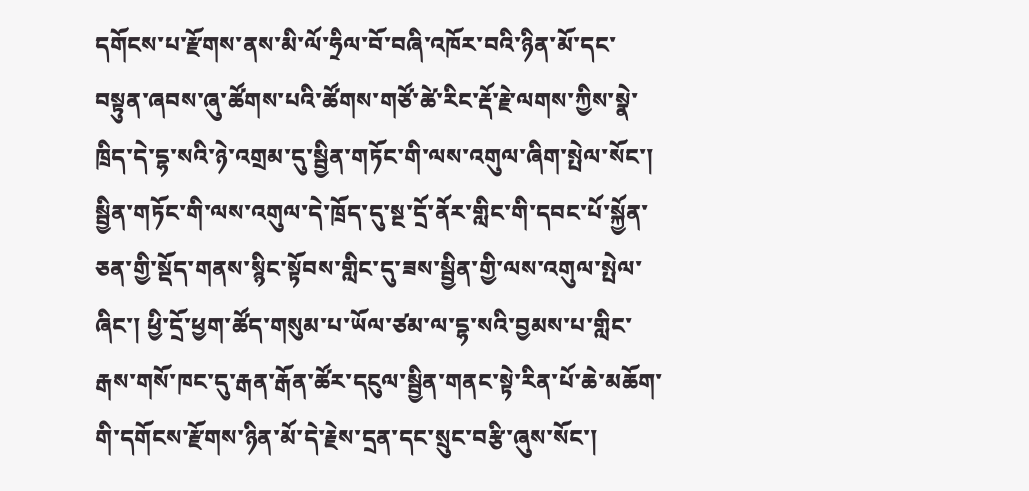དགོངས་པ་རྫོགས་ནས་མི་ལོ་ཧྲིལ་བོ་བཞི་འཁོར་བའི་ཉིན་མོ་དང་བསྟུན་ཞབས་ཞུ་ཚོགས་པའི་ཚོགས་གཙོ་ཚེ་རིང་རྡོ་རྗེ་ལགས་ཀྱིས་སྣེ་ཁྲིད་དེ་དྷ་སའི་ཉེ་འགྲམ་དུ་སྦྱིན་གཏོང་གི་ལས་འགུལ་ཞིག་སྤེལ་སོང་། སྦྱིན་གཏོང་གི་ལས་འགུལ་དེ་ཁྲོད་དུ་སྔ་དྲོ་ནོར་གླིང་གི་དབང་པོ་སྐྱོན་ཅན་གྱི་སྡོད་གནས་སྙིང་སྟོབས་གླིང་དུ་ཟས་སྦྱིན་གྱི་ལས་འགུལ་སྤེལ་ཞིང་། ཕྱི་དྲོ་ཕྱག་ཚོད་གསུམ་པ་ཡོལ་ཙམ་ལ་དྷ་སའི་བྱམས་པ་གླིང་རྒས་གསོ་ཁང་དུ་རྒན་རྒོན་ཚོར་དངུལ་སྦྱིན་གནང་སྟེ་རིན་པོ་ཆེ་མཆོག་གི་དགོངས་རྫོགས་ཉིན་མོ་དེ་རྗེས་དྲན་དང་སྲུང་བརྩི་ཞུས་སོང་།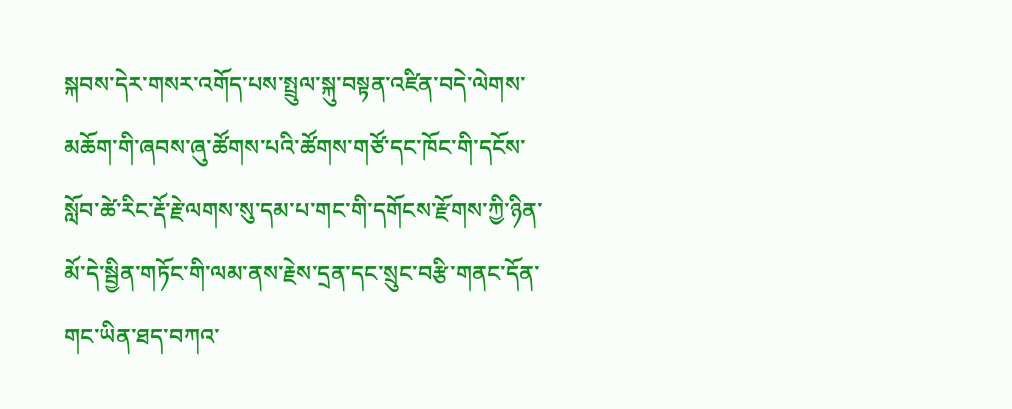སྐབས་དེར་གསར་འགོད་པས་སྤྲུལ་སྐུ་བསྟན་འཛིན་བདེ་ལེགས་མཆོག་གི་ཞབས་ཞུ་ཚོགས་པའི་ཚོགས་གཙོ་དང་ཁོང་གི་དངོས་སློབ་ཚེ་རིང་རྡོ་རྗེ་ལགས་སུ་དམ་པ་གང་གི་དགོངས་རྫོགས་ཀྱི་ཉིན་མོ་དེ་སྦྱིན་གཏོང་གི་ལམ་ནས་རྗེས་དྲན་དང་སྲུང་བརྩི་གནང་དོན་གང་ཡིན་ཐད་བཀའ་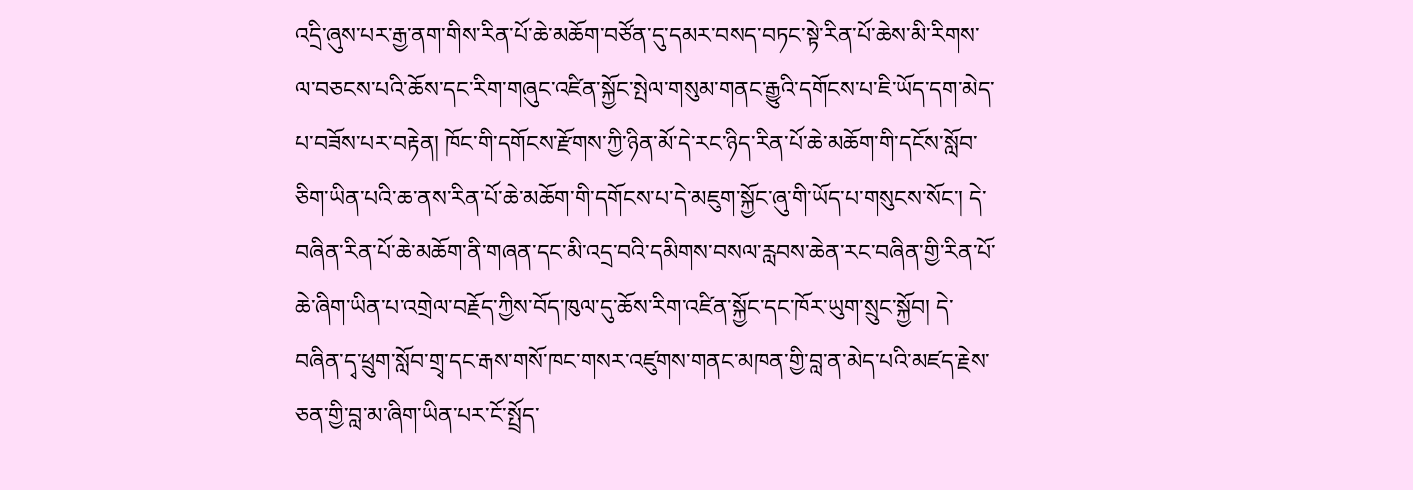འདྲི་ཞུས་པར་རྒྱ་ནག་གིས་རིན་པོ་ཆེ་མཆོག་བཙོན་དུ་དམར་བསད་བཏང་སྟེ་རིན་པོ་ཆེས་མི་རིགས་ལ་བཅངས་པའི་ཆོས་དང་རིག་གཞུང་འཛིན་སྐྱོང་སྤེལ་གསུམ་གནང་རྒྱུའི་དགོངས་པ་ཇི་ཡོད་དག་མེད་པ་བཟོས་པར་བརྟེན། ཁོང་གི་དགོངས་རྫོགས་ཀྱི་ཉིན་མོ་དེ་རང་ཉིད་རིན་པོ་ཆེ་མཆོག་གི་དངོས་སློབ་ཅིག་ཡིན་པའི་ཆ་ནས་རིན་པོ་ཆེ་མཆོག་གི་དགོངས་པ་དེ་མཇུག་སྐྱོང་ཞུ་གི་ཡོད་པ་གསུངས་སོང་། དེ་བཞིན་རིན་པོ་ཆེ་མཆོག་ནི་གཞན་དང་མི་འདྲ་བའི་དམིགས་བསལ་རླབས་ཆེན་རང་བཞིན་གྱི་རིན་པོ་ཆེ་ཞིག་ཡིན་པ་འགྲེལ་བརྗོད་ཀྱིས་བོད་ཁུལ་དུ་ཆོས་རིག་འཛིན་སྐྱོང་དང་ཁོར་ཡུག་སྲུང་སྐྱོབ། དེ་བཞིན་དྭ་ཕྲུག་སློབ་གྲྭ་དང་རྒས་གསོ་ཁང་གསར་འཛུགས་གནང་མཁན་གྱི་བླ་ན་མེད་པའི་མཛད་རྗེས་ཅན་གྱི་བླ་མ་ཞིག་ཡིན་པར་ངོ་སྤྲོད་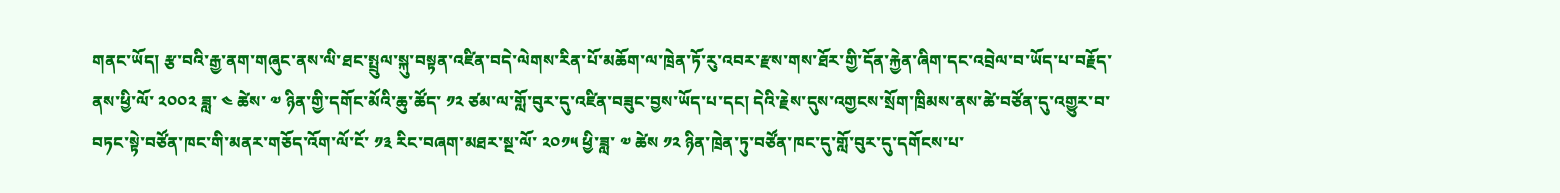གནང་ཡོད། རྩ་བའི་རྒྱ་ནག་གཞུང་ནས་ལི་ཐང་སྤྲུལ་སྐུ་བསྟན་འཛིན་བདེ་ལེགས་རིན་པོ་མཆོག་ལ་ཁྲེན་ཏོ་རུ་འབར་རྫས་གས་ཐོར་གྱི་དོན་རྐྱེན་ཞིག་དང་འབྲེལ་བ་ཡོད་པ་བརྗོད་ནས་ཕྱི་ལོ་ ༢༠༠༢ ཟླ་ ༤ ཚེས་ ༧ ཉིན་གྱི་དགོང་མོའི་ཆུ་ཚོད་ ༡༢ ཙམ་ལ་གློ་བུར་དུ་འཛིན་བཟུང་བྱས་ཡོད་པ་དང། དེའི་རྗེས་དུས་འགྱངས་སྲོག་ཁྲིམས་ནས་ཚེ་བཙོན་དུ་འགྱུར་བ་བཏང་སྟེ་བཙོན་ཁང་གི་མནར་གཅོད་འོག་ལོ་ངོ་ ༡༣ རིང་བཞག་མཐར་སྔ་ལོ་ ༢༠༡༥ ཕྱི་ཟླ་ ༧ ཚེས ༡༢ ཉིན་ཁྲེན་ཏུ་བཙོན་ཁང་དུ་གློ་བུར་དུ་དགོངས་པ་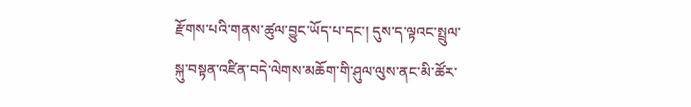རྫོགས་པའི་གནས་ཚུལ་བྱུང་ཡོད་པ་དང་། དུས་ད་ལྟའང་སྤྲུལ་སྐུ་བསྟན་འཛིན་བདེ་ལེགས་མཆོག་གི་ཤུལ་ལུས་ནང་མི་ཚོར་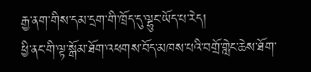རྒྱ་ནག་གིས་དམ་དྲག་གི་ཁྲོད་དུ་ལྷུང་ཡོད་པ་རེད།
ཕྱི་ནང་གི་ལྟ་སྒོམ་ཐོག་འཕགས་བོད་མཁས་པའི་བགྲོ་གླེང་ཆེས་ཐོག་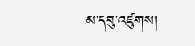མ་དབུ་འཛུགས།